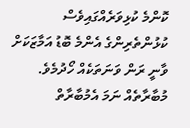ކޮންމެ ކުޅިވަރެއްގައިވެސް ކުޅުންތެރިންގެ އެންމެ ބޮޑު އަމާޒަކަށް ވާނީ ރަން ވަނަތަކެއް ހޯދުމެވެ. މުބާރާތެއް ނަމަ އެމުބާރާތް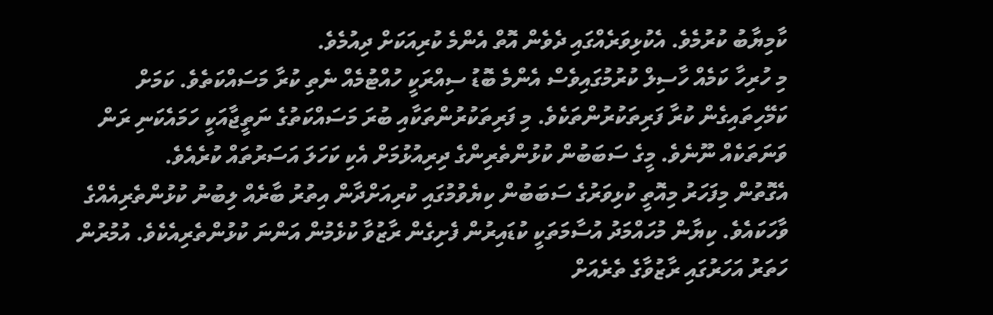ކާމިޔާބު ކުރުމެވެ. އެކުޅިވަރެއްގައި ދެވެން އޮތް އެންމެ ކުރިއަކަށް ދިއުމެވެ.
މި ހުރިހާ ކަމެއް ހާސިލް ކުރުމުގައިވެސް އެންމެ ބޮޑު ސިއްރަކީ ހުއްޓުމެއް ނެތި ކުރާ މަސައްކަތެވެ. ކަމަށް ކަމޭހިތައިގެން ކުރާ ފަރިތަކުރުންތަކެވެ. މި ފަރިތަކުރުންތަކާއި ބުރަ މަސައްކަތުގެ ނަތީޖާއަކީ ހަމައެކަނި ރަން ވަނަތަކެއް ނޫނެވެ. މީގެ ސަބަބުން ކުޅުންތެރިންގެ ދިރިއުޅުމަށް އެކި ކަހަލަ އަސަރުތައް ކުރެއެވެ.
އެގޮތުން މިފަހަރު މިއޮތީ ކުޅިވަރުގެ ސަބަބުން ކިޔެވުމުގައި ކުރިއަށްދާން އިތުރު ބާރެއް ލިބުނު ކުޅުންތެރިއެއްގެ ވާހަކައެވެ. ކިޔާން މުހައްމަދު އުސާމަތަކީ ކުޑައިރުން ފެށިގެން ރާޒުވާ ކުޅެމުން އަންނަ ކުޅުންތެރިއެކެވެ. އުމުރުން ހަތަރު އަހަރުގައި ރާޒުވާގެ ތެރެއަށް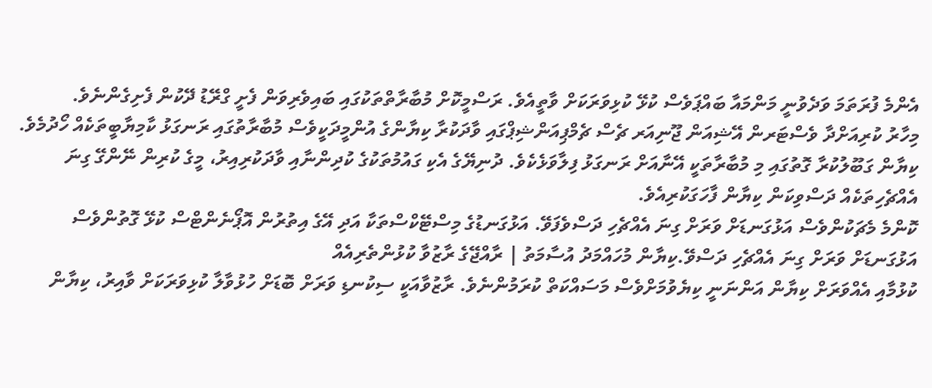އެންމެ ފުރަތަމަ ވަދެވުނީ މަންމައާ ބައްޕަވެސް ކުޅޭ ކުޅިވަރަކަށް ވާތީއެވެ. ރަސްމީކޮށް މުބާރާތްތަކުގައި ބައިވެރިވަން ފެށީ ގްރޭޑު ދޭކުން ފެށިގެންނެވެ.
މިހާރު ކުރިއަށްދާ ވެސްޓަރން އޭޝިއަން ޖޫނިއަރ ޗެސް ޗެމްޕިއަންޝިޕްގައި ވާދަކުރާ ކިޔާންގެ އުންމީދަކީވެސް މުބާރާތުގައި ރަނގަޅު ކާމިޔާބީތަކެއް ހޯދުމެވެ. ކިޔާން ގަބޫލުކުރާ ގޮތުގައި މި މުބާރާތަކީ އޭނާއަށް ރަނގަޅު ފިލާވަޅެކެވެ. ދުނިޔޭގެ އެކި ގައުމުތަކުގެ ކުދިންނާއި ވާދަކުރިއިރު، މީގެ ކުރިން ނޭންގޭ ގިނަ އެއްޗެހިތަކެއް ދަސްވިކަން ކިޔާން ފާހަގަކުރިއެވެ.
ކޮންމެ މެޗަކުންވެސް އަޅުގަނޑަށް ވަރަށް ގިނަ އެއްޗެހި ދަސްވެފަވޭ. އަޅުގަނޑުގެ މިސްޓޭކްސްތަކާ އަދި އޭގެ އިތުރުން އޮޕޯނެންޓްސް ކުޅޭ ގޮތުންވެސް އަޅުގަނޑަށް ވަރަށް ގިނަ އެއްޗެހި ދަސްވޭ.ކިޔާން މުހައްމަދު އުސާމަތު | ރާއްޖޭގެ ރާޒުވާ ކުޅުންތެރިއެއް
ކުޅުމާއި އެއްވަރަށް ކިޔާން އަންނަނީ ކިޔެވުމަށްވެސް މަސައްކަތް ކުރަމުންނެވެ. ރާޒުވާއަކީ ސިކުނޑި ވަރަށް ބޮޑަށް ހުޅުވާލާ ކުޅިވަރަކަށް ވާއިރު، ކިޔާން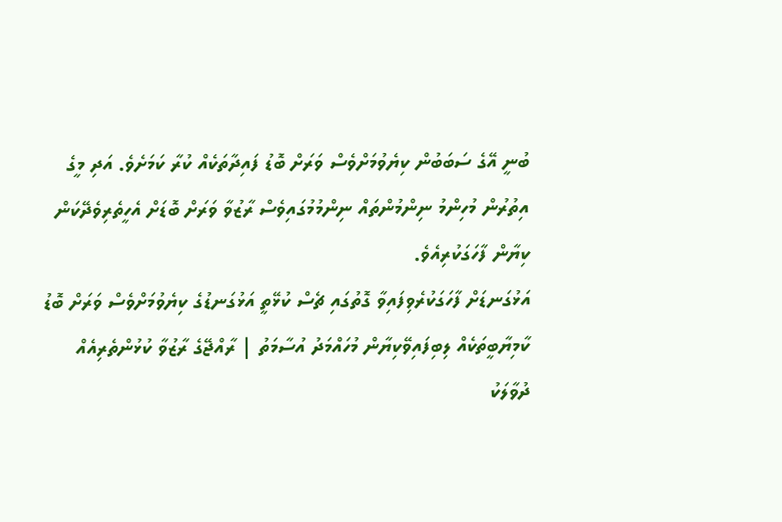ބުނީ އޭގެ ސަބަބުން ކިޔެވުމަށްވެސް ވަރަށް ބޮޑު ފައިދާތަކެއް ކުރާ ކަމަށެވެ. އަދި މީގެ އިތުރުން މުހިންމު ނިންމުންތައް ނިންމުމުގައިވެސް ރާޒުވާ ވަރަށް ބޮޑަށް އެހީތެރިވެދޭކަން ކިޔާން ފާހަގަކުރިއެވެ.
އަޅުގަނޑަށް ފާހަގަކުރެވިފައިވާ ގޮތުގައި ޗެސް ކުޅޭތީ އަޅުގަނޑުގެ ކިޔެވުމަށްވެސް ވަރަށް ބޮޑު ކާމިޔާބީތަކެއް ލިބިފައިވޭކިޔާން މުހައްމަދު އުސާމަތު | ރާއްޖޭގެ ރާޒުވާ ކުޅުންތެރިއެއް
ދުވާލަކު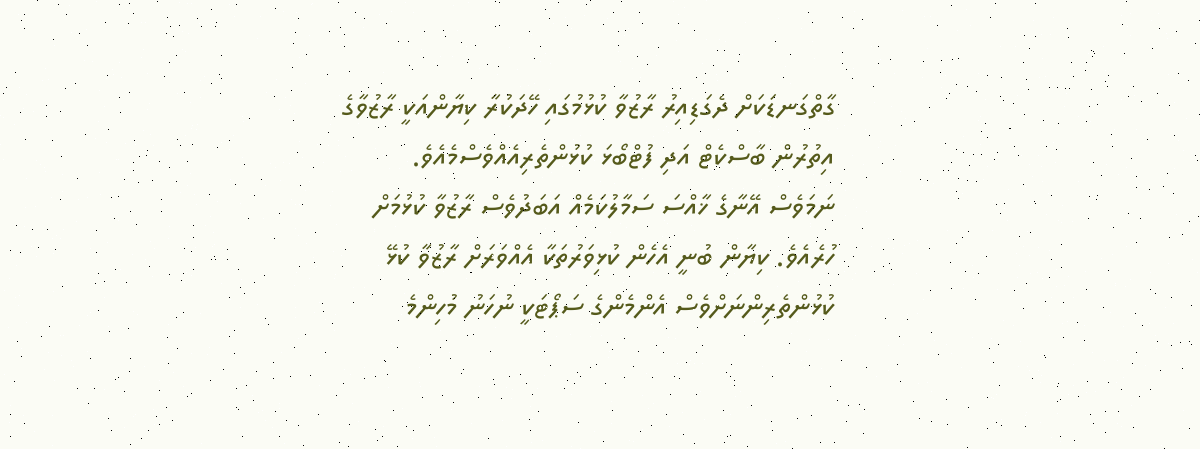ގާތްގަނޑަކަށް ދެގަޑިއިރު ރާޒުވާ ކުޅުމުގައި ހޭދަކުރާ ކިޔާންއަކީ ރާޒުވާގެ އިތުރުން ބާސްކެޓް އަދި ފުޓްބޯޅަ ކުޅުންތެރިއެއްވެސްމެއެވެ. ނަމަވެސް އޭނާގެ ޚާއްސަ ސަމާލުކަމެއް އަބަދުވެސް ރާޒުވާ ކުޅުމަށް ހުރެއެވެ. ކިޔާން ބުނީ އެހެން ކުޅިވަރުތަކާ އެއްވަރަށް ރާޒުވާ ކުޅޭ ކުޅުންތެރިންނަށްވެސް އެންމެންގެ ސަޕޯޓަކީ ނުހަނު މުހިންމެ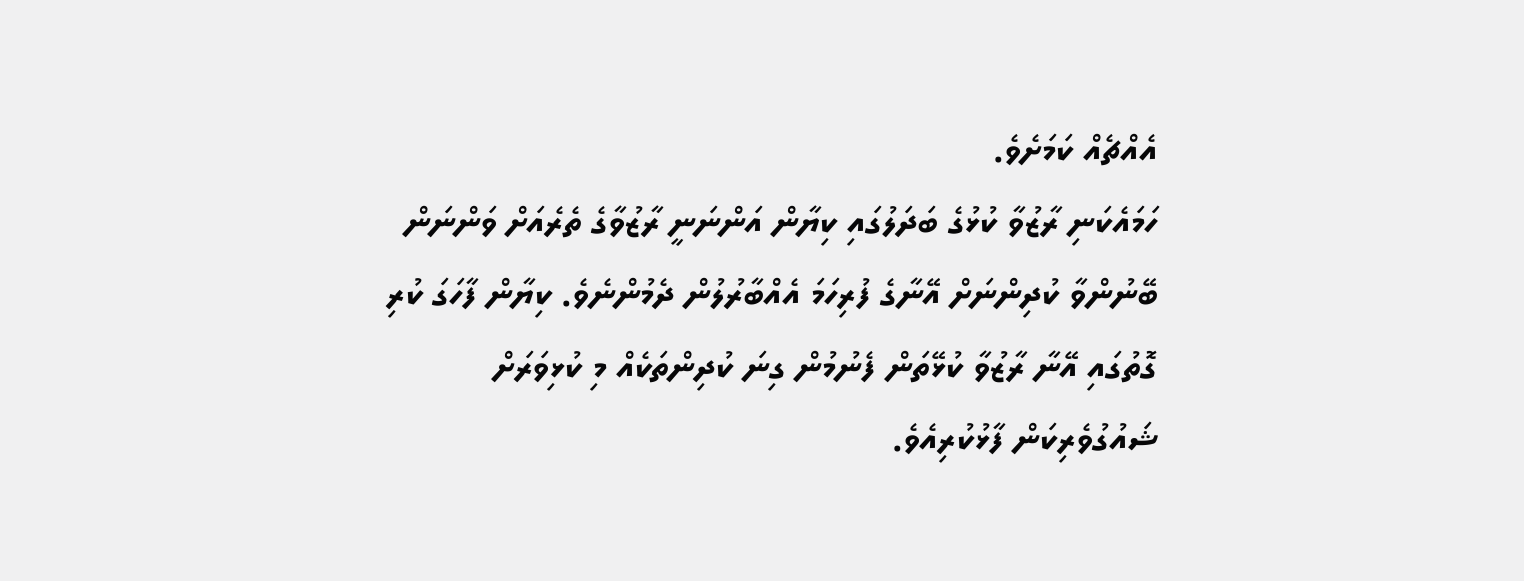އެއްޗެއް ކަމަށެވެ.
ހަމައެކަނި ރާޒުވާ ކުޅުގެ ބަދަލުގައި ކިޔާން އަންނަނީ ރާޒުވާގެ ތެރެއަށް ވަންނަން ބޭނުންވާ ކުދިންނަށް އޭނާގެ ފުރިހަމަ އެއްބާރުލުން ދެމުންނެވެ. ކިޔާން ފާހަގަ ކުރި ގޮތުގައި އޭނާ ރާޒުވާ ކުޅޭތަން ފެނުމުން ގިނަ ކުދިންތަކެއް މި ކުޅިވަރަށް ޝައުގުވެރިކަން ފާޅުކުރިއެވެ.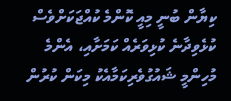ކިޔާން ބުނީ މިއީ ކޮންމެ ކުއްޖަކަށްވެސް ކުޅެވިދާނެ ކުޅިވަރެއް ކަމަށާއި، އެންމެ މުހިންމީ ޝައުގުވެރިކަމާއެކު މިކަން ކުރުން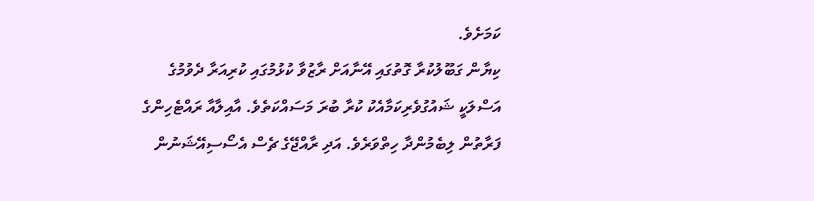ކަމަށެވެ.
ކިޔާން ގަބޫލުކުރާ ގޮތުގައި އޭނާއަށް ރާޒުވާ ކުޅުމުގައި ކުރިއަރާ ދެވުމުގެ އަސްލަކީ ޝައުގުވެރިކަމާއެކު ކުރާ ބުރަ މަސައްކަތެވެ. އާއިލާއާ ރައްޓެހިންގެ ފަރާތުން ލިބެމުންދާ ހިތްވަރެވެ. އަދި ރާއްޖޭގެ ޗެސް އެސޯސިއޭޝަނުން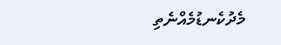މެދުކެނޑުމެއްނެތި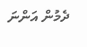ދެމުން އަންނަ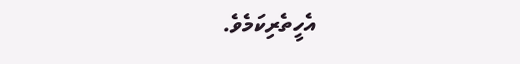އެހީތެރިކަމެވެ.